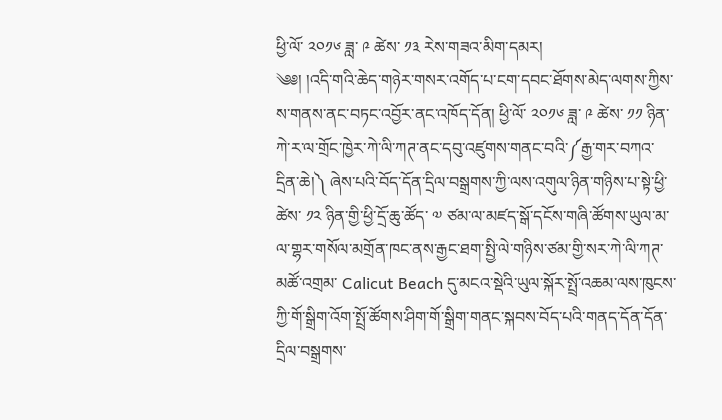ཕྱི་ལོ་ ༢༠༡༦ ཟླ་ ༩ ཚེས་ ༡༣ རེས་གཟའ་མིག་དམར།
༄༅། །འདི་གའི་ཆེད་གཉེར་གསར་འགོད་པ་ངག་དབང་ཐོགས་མེད་ལགས་ཀྱིས་ས་གནས་ནང་བཏང་འབྱོར་ནང་འཁོད་དོན། ཕྱི་ལོ་ ༢༠༡༦ ཟླ་ ༩ ཚེས་ ༡༡ ཉིན་ཀེ་ར་ལ་གྲོང་ཁྱེར་ཀེ་ལི་ཀཊ་ནང་དབུ་འཛུགས་གནང་བའི་༼རྒྱ་གར་བཀའ་དྲིན་ཆེ།༽ ཞེས་པའི་བོད་དོན་དྲིལ་བསྒྲགས་ཀྱི་ལས་འགུལ་ཉིན་གཉིས་པ་སྟེ་ཕྱི་ཚེས་ ༡༢ ཉིན་གྱི་ཕྱི་དྲོ་ཆུ་ཚོད་ ༧ ཙམ་ལ་མཛད་སྒོ་དངོས་གཞི་ཚོགས་ཡུལ་མ་ལ་གྷར་གསོལ་མགྲོན་ཁང་ནས་རྒྱང་ཐག་སྤྱི་ལེ་གཉིས་ཙམ་གྱི་སར་ཀེ་ལི་ཀཊ་མཚོ་འགྲམ་ Calicut Beach དུ་མངའ་སྡེའི་ཡུལ་སྐོར་སྤྲོ་འཆམ་ལས་ཁུངས་ཀྱི་གོ་སྒྲིག་འོག་སྤྲོ་ཚོགས་ཤིག་གོ་སྒྲིག་གནང་སྐབས་བོད་པའི་གནད་དོན་དོན་དྲིལ་བསྒྲགས་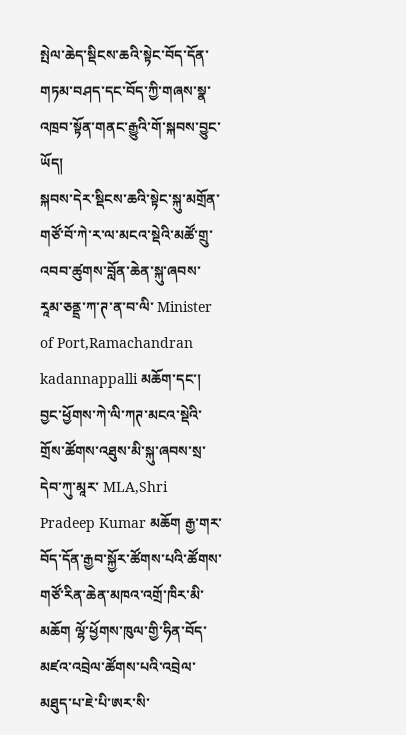སྤེལ་ཆེད་སྡིངས་ཆའི་སྟེང་བོད་དོན་གཏམ་བཤད་དང་བོད་ཀྱི་གཞས་སྣ་འཁྲབ་སྟོན་གནང་རྒྱུའི་གོ་སྐབས་བྱུང་ཡོད།
སྐབས་དེར་སྡིངས་ཆའི་སྟེང་སྐུ་མགྲོན་གཙོ་བོ་ཀེ་ར་ལ་མངའ་སྡེའི་མཚོ་གྲུ་འབབ་ཚུགས་བློན་ཆེན་སྐུ་ཞབས་རཱམ་ཅནྡྲ་ཀ་ཊ་ན་བ་ལི་ Minister of Port,Ramachandran kadannappalli མཆོག་དང་། བྱང་ཕྱོགས་ཀེ་ལི་ཀཊ་མངའ་སྡེའི་གྲོས་ཚོགས་འཐུས་མི་སྐུ་ཞབས་སྲ་དེབ་ཀུ་མཱར་ MLA,Shri Pradeep Kumar མཆོག རྒྱ་གར་བོད་དོན་རྒྱབ་སྐྱོར་ཚོགས་པའི་ཚོགས་གཙོ་རིན་ཆེན་མཁའ་འགྲོ་ཁིར་མི་མཆོག ལྷོ་ཕྱོགས་ཁུལ་གྱི་ཧིན་བོད་མཛའ་འབྲེལ་ཚོགས་པའི་འབྲེལ་མཐུད་པ་ཇེ་པི་ཨར་སི་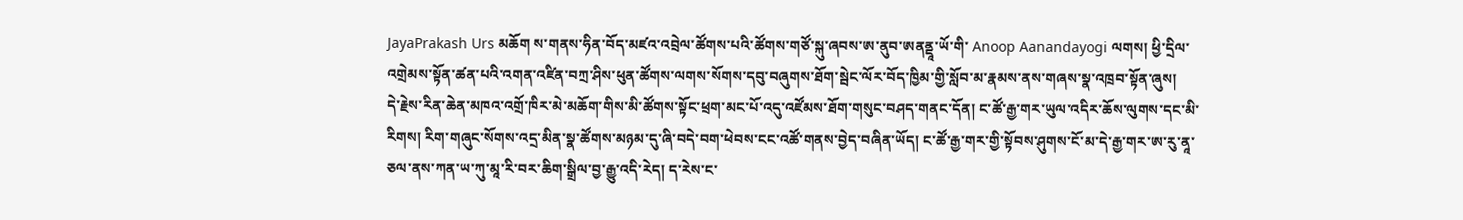JayaPrakash Urs མཆོག ས་གནས་ཧིན་བོད་མཛའ་འབྲེལ་ཚོགས་པའི་ཚོགས་གཙོ་སྐུ་ཞབས་ཨ་ནུབ་ཨནནྡཱ་ཡོ་གི་ Anoop Aanandayogi ལགས། ཕྱི་དྲིལ་འགྲེམས་སྟོན་ཚན་པའི་འགན་འཛིན་བཀྲ་ཤིས་ཕུན་ཚོགས་ལགས་སོགས་དབུ་བཞུགས་ཐོག་སྦེང་ལོར་བོད་ཁྱིམ་གྱི་སློབ་མ་རྣམས་ནས་གཞས་སྣ་འཁྲབ་སྟོན་ཞུས།
དེ་རྗེས་རིན་ཆེན་མཁའ་འགྲོ་ཁིར་མེ་མཆོག་གིས་མི་ཚོགས་སྟོང་ཕྲག་མང་པོ་འདུ་འཛོམས་ཐོག་གསུང་བཤད་གནང་དོན། ང་ཚོ་རྒྱ་གར་ཡུལ་འདིར་ཆོས་ལུགས་དང་མི་རིགས། རིག་གཞུང་སོགས་འདྲ་མིན་སྣ་ཚོགས་མཉམ་དུ་ཞི་བདེ་བག་ཕེབས་ངང་འཚོ་གནས་བྱེད་བཞིན་ཡོད། ང་ཚོ་རྒྱ་གར་གྱི་སྟོབས་ཤུགས་ངོ་མ་དེ་རྒྱ་གར་ཨ་རུ་ནཱ་ཅལ་ནས་ཀན་ཡ་ཀུ་མཱ་རི་བར་ཆིག་སྒྲིལ་བྱ་རྒྱུ་འདི་རེད། ད་རེས་ང་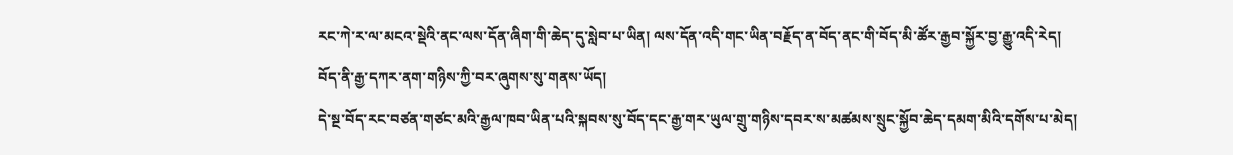རང་ཀེ་ར་ལ་མངའ་སྡེའི་ནང་ལས་དོན་ཞིག་གི་ཆེད་དུ་སླེབ་པ་ཡིན། ལས་དོན་འདི་གང་ཡིན་བརྗོད་ན་བོད་ནང་གི་བོད་མི་ཚོར་རྒྱབ་སྐྱོར་བྱ་རྒྱུ་འདི་རེད། བོད་ནི་རྒྱ་དཀར་ནག་གཉིས་ཀྱི་བར་ཞུགས་སུ་གནས་ཡོད།
དེ་སྔ་བོད་རང་བཙན་གཙང་མའི་རྒྱལ་ཁབ་ཡིན་པའི་སྐབས་སུ་བོད་དང་རྒྱ་གར་ཡུལ་གྲུ་གཉིས་དབར་ས་མཚམས་སྲུང་སྐྱོབ་ཆེད་དམག་མིའི་དགོས་པ་མེད།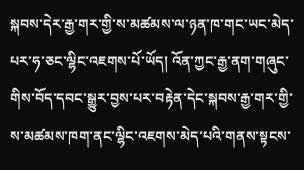སྐབས་དེར་རྒྱ་གར་གྱི་ས་མཚམས་ལ་ཉན་ཁ་གང་ཡང་མེད་པར་ཧ་ཅང་ལྷིང་འཇགས་པོ་ཡོད། འོན་ཀྱང་རྒྱ་ནག་གཞུང་གིས་བོད་དབང་སྒྱུར་བྱས་པར་བརྟེན་དེང་སྐབས་རྒྱ་གར་གྱི་ས་མཚམས་ཁག་ནང་ལྷིང་འཇགས་མེད་པའི་གནས་སྟངས་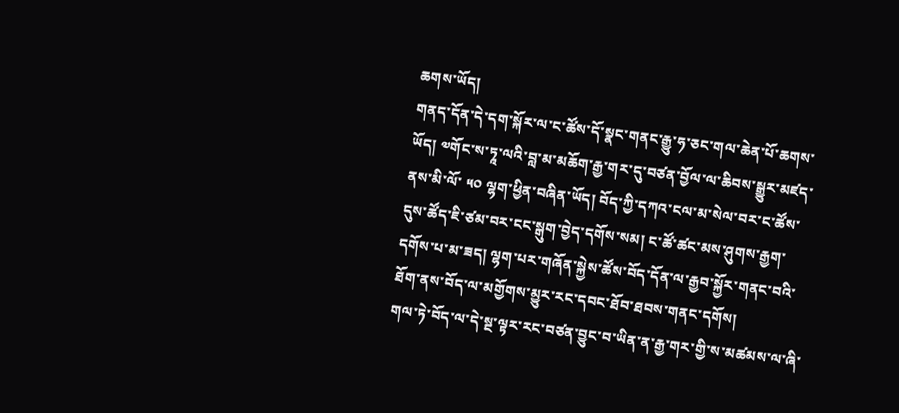ཆགས་ཡོད།
གནད་དོན་དེ་དག་སྐོར་ལ་ང་ཚོས་དོ་སྣང་གནང་རྒྱུ་ཧ་ཅང་གལ་ཆེན་པོ་ཆགས་ཡོད། ༧གོང་ས་ཏཱ་ལའི་བླ་མ་མཆོག་རྒྱ་གར་དུ་བཙན་བྱོལ་ལ་ཆིབས་སྒྱུར་མཛད་ནས་མི་ལོ་ ༥༠ ལྷག་ཕྱིན་བཞིན་ཡོད། བོད་ཀྱི་དཀའ་ངལ་མ་སེལ་བར་ང་ཚོས་དུས་ཚོད་ཇི་ཙམ་བར་ངང་སྒུག་བྱེད་དགོས་སམ། ང་ཚོ་ཚང་མས་ཤུགས་རྒྱག་དགོས་པ་མ་ཟད། ལྷག་པར་གཞོན་སྐྱེས་ཚོས་བོད་དོན་ལ་རྒྱབ་སྐྱོར་གནང་བའི་ཐོག་ནས་བོད་ལ་མགྱོགས་མྱུར་རང་དབང་ཐོབ་ཐབས་གནང་དགོས།
གལ་ཏེ་བོད་ལ་དེ་སྔ་ལྟར་རང་བཙན་བྱུང་བ་ཡིན་ན་རྒྱ་གར་གྱི་ས་མཚམས་ལ་ཞི་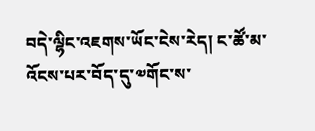བདེ་ལྷིང་འཇགས་ཡོང་ངེས་རེད། ང་ཚོ་མ་འོངས་པར་བོད་དུ་༧གོང་ས་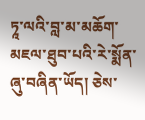ཏཱ་ལའི་བླ་མ་མཆོག་མཇལ་ཐུབ་པའི་རེ་སྨོན་ཞུ་བཞིན་ཡོད། ཅེས་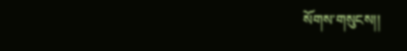སོགས་གསུངས།།